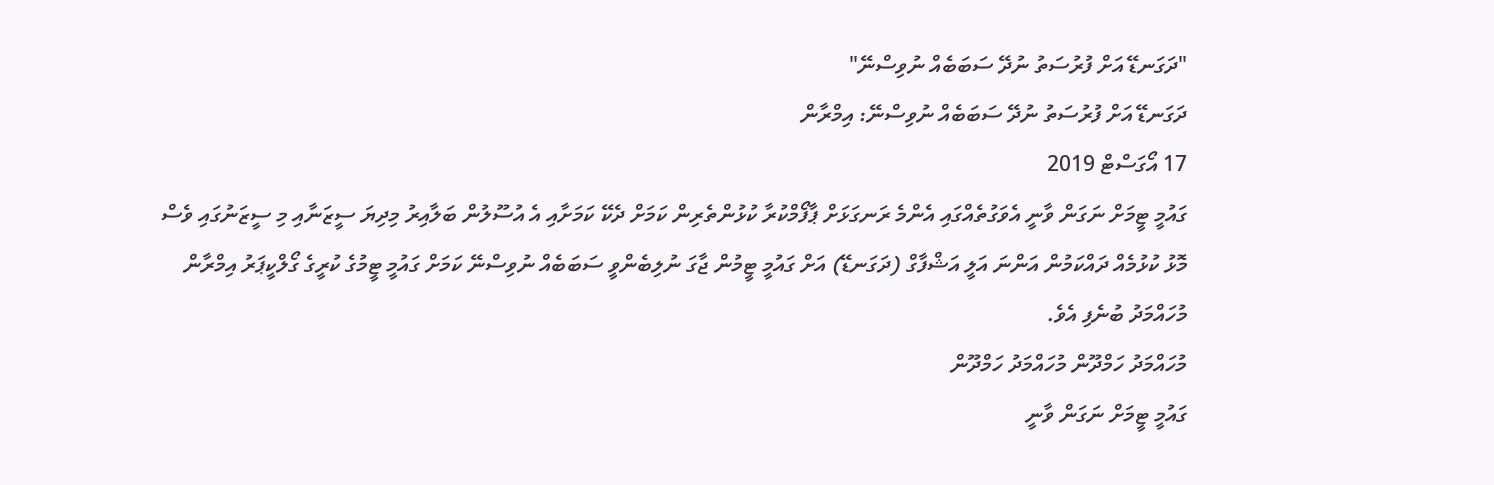"ދަގަނޑޭ އަށް ފުރުސަތު ނުދޭ ސަބަބެއް ނުވިސްނޭ"
ދަގަނޑޭ އަށް ފުރުސަތު ނުދޭ ސަބަބެއް ނުވިސްނޭ: އިމްރާން
17 އޯގަސްޓް 2019
ގައުމީ ޓީމަށް ނަގަން ވާނީ އެވަގުތެއްގައި އެންމެ ރަނގަޅަށް ޕާފޯމްކުރާ ކުޅުންތެރިން ކަމަށް ދެކޭ ކަމަށާއި އެ އުސޫލުން ބަލާއިރު މިދިޔަ ސީޒަނާއި މި ސީޒަނުގައި ވެސް މޮޅު ކުޅުމެއް ދައްކަމުން އަންނަ އަލީ އަޝްފާގް (ދަގަނޑޭ) އަށް ގައުމީ ޓީމުން ޖާގަ ނުލިބެންވީ ސަބަބެއް ނުވިސްނޭ ކަމަށް ގައުމީ ޓީމުގެ ކުރީގެ ގޯލްކީޕަރު އިމްރާން މުހައްމަދު ބުނެފި އެވެ.
މުހައްމަދު ހަމްދޫން މުހައްމަދު ހަމްދޫން
ގައުމީ ޓީމަށް ނަގަން ވާނީ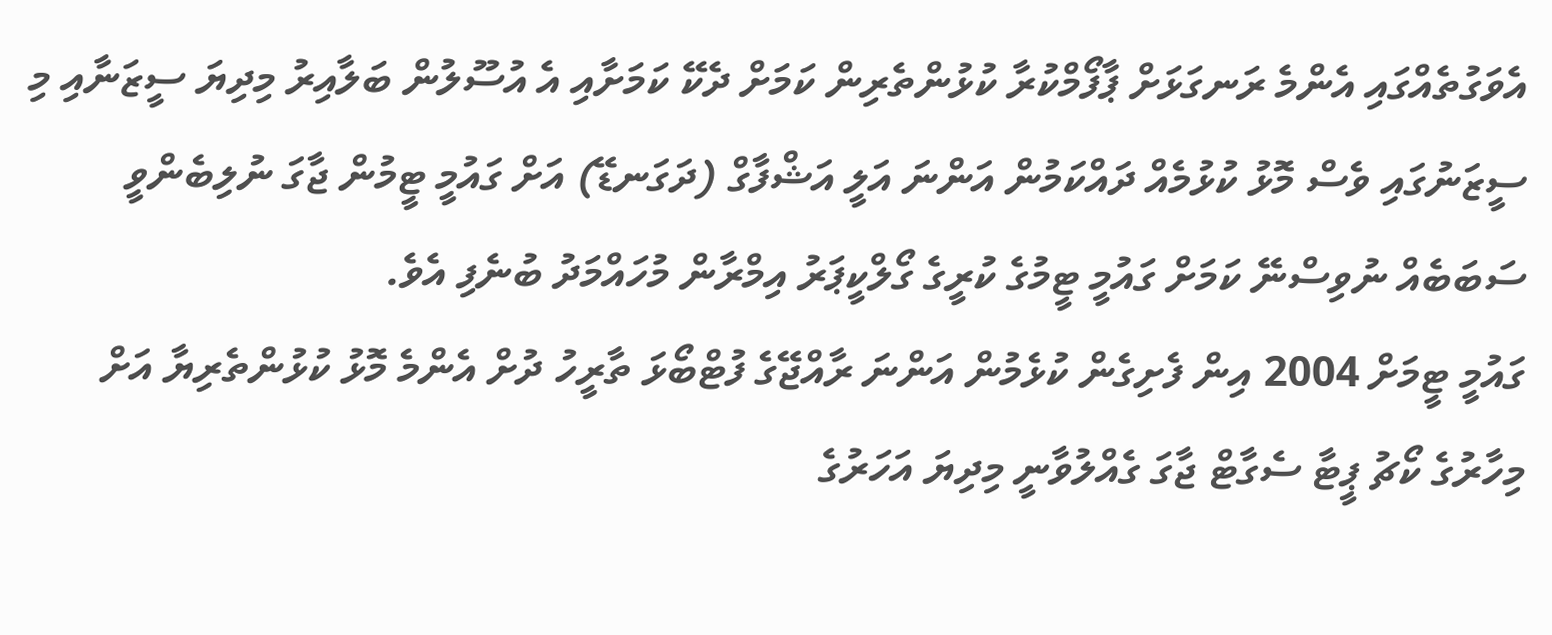އެވަގުތެއްގައި އެންމެ ރަނގަޅަށް ޕާފޯމްކުރާ ކުޅުންތެރިން ކަމަށް ދެކޭ ކަމަށާއި އެ އުސޫލުން ބަލާއިރު މިދިޔަ ސީޒަނާއި މި ސީޒަނުގައި ވެސް މޮޅު ކުޅުމެއް ދައްކަމުން އަންނަ އަލީ އަޝްފާގް (ދަގަނޑޭ) އަށް ގައުމީ ޓީމުން ޖާގަ ނުލިބެންވީ ސަބަބެއް ނުވިސްނޭ ކަމަށް ގައުމީ ޓީމުގެ ކުރީގެ ގޯލްކީޕަރު އިމްރާން މުހައްމަދު ބުނެފި އެވެ.
ގައުމީ ޓީމަށް 2004 އިން ފެށިގެން ކުޅެމުން އަންނަ ރާއްޖޭގެ ފުޓްބޯޅަ ތާރީހު ދުށް އެންމެ މޮޅު ކުޅުންތެރިޔާ އަށް މިހާރުގެ ކޯޗު ޕީޓާ ސެގާޓް ޖާގަ ގެއްލުވާނީ މިދިޔަ އަހަރުގެ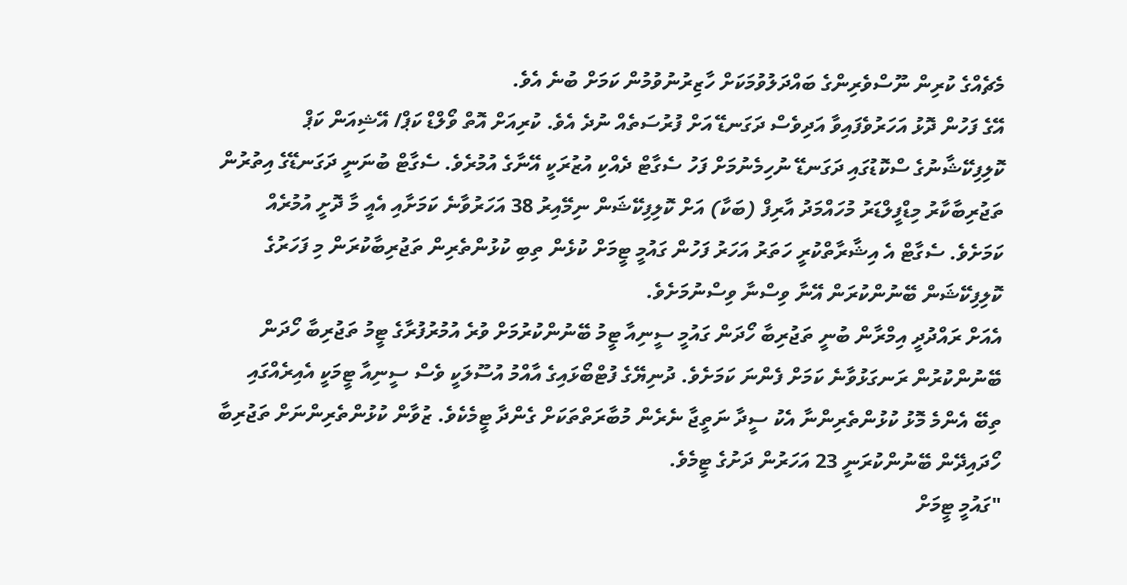މެޗެއްގެ ކުރިން ނޫސްވެރިންގެ ބައްދަލުވުމަކަށް ހާޒިރުނުވުމުން ކަމަށް ބުނެ އެވެ.
އޭގެ ފަހުން ދޮޅު އަހަރުވެފައިވާ އަދިވެސް ދަގަނޑޭ އަށް ފުރުސަތެއް ނުދެ އެވެ. ކުރިއަށް އޮތް ވޯލްޑް ކަޕް/ އޭޝިއަން ކަޕް ކޮލިފިކޭޝާނުގެ ސްކޮޑުގައި ދަގަނޑޭ ނުހިމެނުމަށް ފަހު ސެގާޓް ދެއްކި އުޒުރަކީ އޭނާގެ އުމުރެވެ. ސެގާޓް ބުނަނީ ދަގަނޑޭގެ އިތުރުން ތަޖުރިބާކާރު މިޑްފީލްޑަރު މުހައްމަދު އާރިފް (ބަކާ) އަށް ކޮލިފިކޭޝަން ނިމޭއިރު 38 އަހަރުވާނެ ކަމަށާއި އެއީ މާ ދޮށީ އުމުރެއް ކަމަށެވެ. ސެގާޓް އެ އިޝާރާތްކުރީ ހަތަރު އަހަރު ފަހުން ގައުމީ ޓީމަށް ކުޅެން ތިބި ކުޅުންތެރިން ތަޖުރިބާކުރަން މި ފަހަރުގެ ކޮލިފިކޭޝަން ބޭނުންކުރަން އޭނާ ވިސްނާ ވިސްނުމަށެވެ.
އެއަށް ރައްދުދީ އިމްރާން ބުނީ ތަޖުރިބާ ހޯދަން ގައުމީ ސީނިއާ ޓީމު ބޭނުންކުރުމަށް ވުރެ އުމުރުފުރާގެ ޓީމު ތަޖުރިބާ ހޯދަން ބޭނުންކުރުން ރަނގަޅުވާނެ ކަމަށް ފެންނަ ކަމަށެވެ. ދުނިޔޭގެ ފުޓްބޯޅައިގެ އާއްމު އުސޫލަކީ ވެސް ސީނިއާ ޓީމަކީ އެއިރެއްގައި ތިބޭ އެންމެ މޮޅު ކުޅުންތެރިންނާ އެކު ސީދާ ނަތީޖާ ނެރެން މުބާރަތްތަކަށް ގެންދާ ޓީމެކެވެ. ޒުވާން ކުޅުންތެރިންނަށް ތަޖުރިބާ ހޯދައިދޭން ބޭނުންކުރަނީ 23 އަހަރުން ދަށުގެ ޓީމެވެ.
"ގައުމީ ޓީމަށް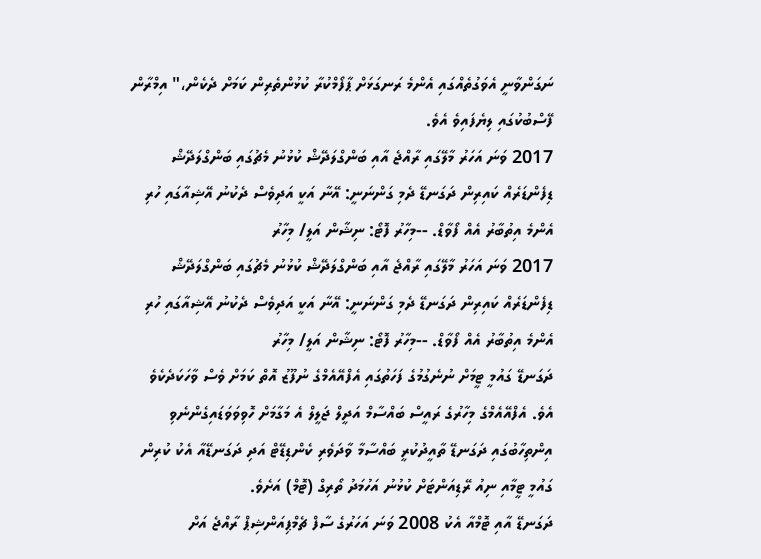ނަގަންވާނީ އެވަގުތެއްގައި އެންމެ ރަނގަޅަށް ޕާފޯމްކުރާ ކުޅުންތެރިން ކަމަށް ދެކެން،" އިމްރާން ފޭސްބުކުގައި ލިޔެފައިވެ އެވެ.
2017 ވަނަ އަހަރު މާލޭގައި ރާއްޖެ އާއި ބަންގްލަދޭޝް ކުޅުނު މެޗުގައި ބަންގްލަދޭޝް ޑިފެންޑަރެއް ކައިރިން ދަގަނޑޭ ދެމި ގަންނަނީ: އޭނާ އަކީ އަދިވެސް ދެކުނު އޭޝިއާގައި ހުރި އެންމެ އިތުބާރު އެއް ފޯވާޑް. --މިހާރު ފޮޓޯ: ނިޝާން އަލީ/ މިހާރު
2017 ވަނަ އަހަރު މާލޭގައި ރާއްޖެ އާއި ބަންގްލަދޭޝް ކުޅުނު މެޗުގައި ބަންގްލަދޭޝް ޑިފެންޑަރެއް ކައިރިން ދަގަނޑޭ ދެމި ގަންނަނީ: އޭނާ އަކީ އަދިވެސް ދެކުނު އޭޝިއާގައި ހުރި އެންމެ އިތުބާރު އެއް ފޯވާޑް. --މިހާރު ފޮޓޯ: ނިޝާން އަލީ/ މިހާރު
ދަގަނޑޭ ގައުމީ ޓީމަށް ނުނެގުމުގެ ފަހަތުގައި އެފްއޭއެމްގެ ނުފޫޒު އޮތް ކަމަށް ވެސް ވާހަކަދެކެވެ އެވެ. އެފްއޭއެމްގެ މިހާރުގެ ރައީސް ބައްސާމް އަދީލް ޖަލީލް އެ މަގާމަށް ހޮވިވަވަޑައިގެންނެވި އިންތިހާބުގައި ދަގަނޑޭ ތާއީދުކުރީ ބައްސާމާ ވާދަވެރި ކެންޑިޑޭޓް އަދި ދަގަނޑޭއާ އެކު ކުރިން ގައުމީ ޓީމާއި ނިއު ރޭޑިއަންޓަށް ކުޅުނު އަހުމަދު ތޯރިގް (ޓޮމް) އަށެވެ.
ދަގަނޑޭ އާއި ޓޮމްއާ އެކު 2008 ވަނަ އަހަރުގެ ސާފް ޗެމްޕިއަންޝިޕް ރާއްޖެ އަށް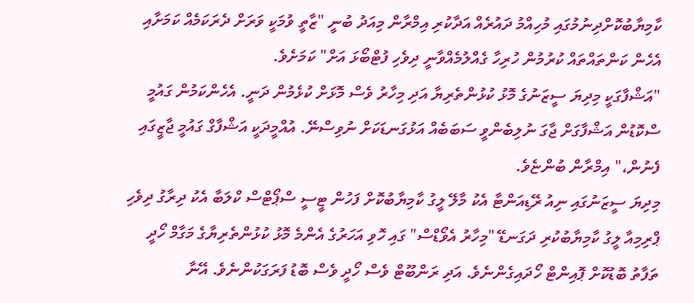ކާމިޔާބުކޮށްދިނުމުގައި މުހިއްމު ދައުރެއް އަދާކުރި އިމްރާން މިއަދު ބުނީ "ޒާތީ ވުމަކީ ވަރަށް ދެރަކަމެއް ކަމަށާއި އެހެން ކަންތައްތައް ކުރުމުން ހުރިހާ ގެއްލުމެއްވާނީ ދިވެހި ފުޓްބޯޅަ އަށް" ކަމަށެވެ.
"އަޝްފާގަކީ މިދިޔަ ސީޒަނުގެ މޮޅު ކުޅުންތެރިޔާ އަދި މިހާރު ވެސް މޮޅަށް ކުޅެމުން ދަނީ. އެހެންކަމުން ގައުމީ ސްކޮޑުން އަޝްފާގަށް ޖާގަ ނުލިބެންވީ ސަބަބެއް އަޅުގަނޑަކަށް ނުވިސްނޭ. އުއްމީދަކީ އަޝްފާގް ގައުމީ ޖާޒީގައި ފެނުން،" އިމްރާން ބުންޏެވެ.
މިދިޔަ ސީޒަނުގައި ނިއު ރޭޑިއަންޓާ އެކު މާލޭ ލީގު ކާމިޔާބުކޮށް ފަހުން ޓީސީ ސްޕޯޓްސް ކްލަބާ އެކު ދިރާގު ދިވެހި ޕްރިމިއާ ލީގު ކާމިޔާބުކުރި ދަގަނޑޭ "މިހާރު އެވޯޑްސް" ގައި ހޮވި އަހަރުގެ އެންމެ މޮޅު ކުޅުންތެރިޔާގެ މަގާމް ހޯދީ ތަފާތު ބޮޑުކޮށް ޕޮއިންޓް ހޯދައިގެންނެވެ. އަދި ރަންބޫޓް ވެސް ހޯދީ ވެސް ބޮޑު ފަރަގަކުންނެވެ. އޭނާ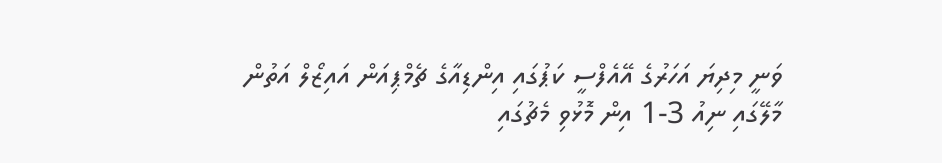ވަނީ މިދިޔަ އަހަރުގެ އޭއެފްސީ ކަޕުގައި އިންޑިއާގެ ޗެމްޕިއަން އައިޒޯލް އަތުން މާލޭގައި ނިއު 3-1 އިން މޮޅުވި މެޗުގައި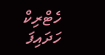ހެޓްރިކް ހަދައިފަ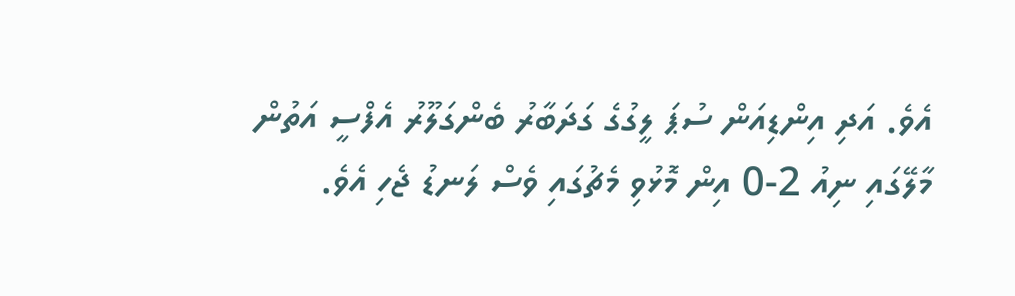އެވެ. އަދި އިންޑިއަން ސުޕަ ލީގުގެ ގަދަބާރު ބެންގަލޫރު އެފްސީ އަތުން މާލޭގައި ނިއު 2-0 އިން މޮޅުވި މެޗުގައި ވެސް ލަނޑު ޖެހި އެވެ.